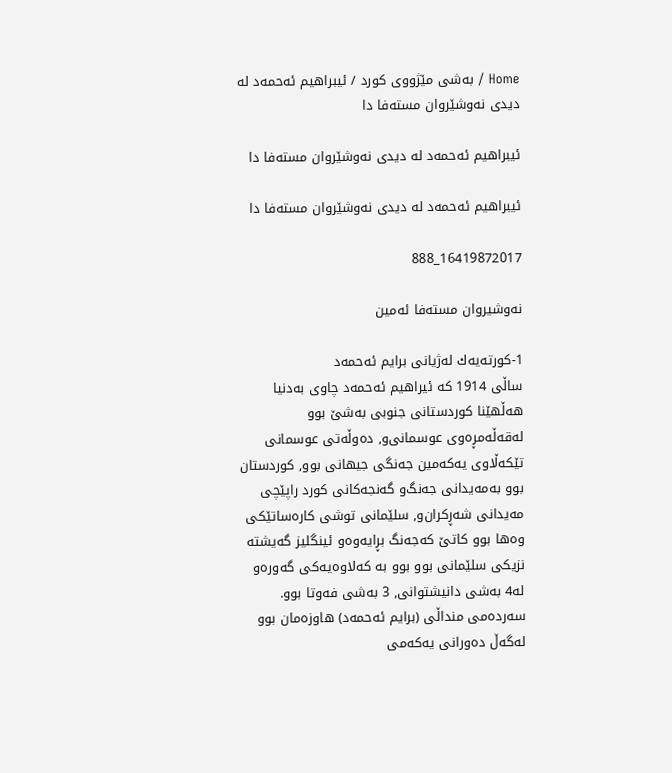Home / بەشی مێژووی كورد / ئیبراهیم ئەحمەد لە دیدی نەوشێروان مستەفا دا

ئیبراهیم ئەحمەد لە دیدی نەوشێروان مستەفا دا

ئیبراهیم ئەحمەد لە دیدی نەوشێروان مستەفا دا

16419872017_888

نه‌وشیروان مسته‌فا ئه‌مین

1-كورته‌یه‌ك له‌ژیانی‌ برایم ئه‌حمه‌د
ساڵی‌ 1914 كه‌ ئیراهیم ئه‌حمه‌د چاوی‌ به‌دنیا هه‌ڵهێنا كوردستانی‌ جنوبی‌ به‌شێ‌ بوو له‌قه‌ڵه‌مڕه‌وی‌ عوسمانی‌‌و, ده‌وڵه‌تی‌ عوسمانی‌ تێكه‌ڵاوی‌ یه‌كه‌مین جه‌نگی‌ جیهانی‌ بوو, كوردستان بوو به‌مه‌یدانی‌ جه‌نگ‌و گه‌نجه‌كانی‌ كورد راپێچی‌ مه‌یدانی‌ شه‌ڕكران‌و, سلێمانی‌ توشی‌ كاره‌ساتێكی‌ وه‌ها بوو كاتێ‌ كه‌جه‌نگ بڕایه‌وه‌و ئینگلیز گه‌یشته‌ نزیكی‌ سلێمانی‌ بوو بوو به‌ كه‌لاوه‌یه‌كی‌ گه‌وره‌و له‌4 به‌شی‌ دانیشتوانی‌, 3 به‌شی‌ فه‌وتا بوو.
سه‌رده‌می‌ منداڵی‌ (برایم ئه‌حمه‌د) هاوزه‌مان بوو له‌گه‌ڵ‌ ده‌ورانی‌ یه‌كه‌می‌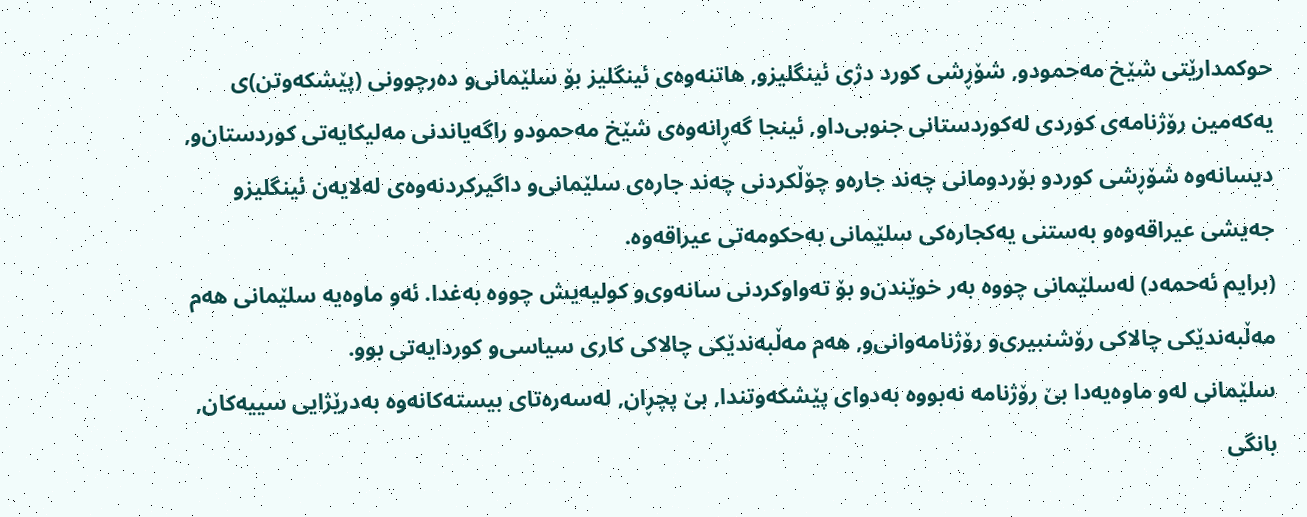حوكمدارێتی‌ شێخ مه‌حمود‌و, شۆڕشی‌ كورد دژی‌ ئینگلیزو, هاتنه‌وه‌ی‌ ئینگلیز بۆ سلێمانی‌‌و ده‌رچوونی‌ (پێشكه‌وتن)ی‌ یه‌كه‌مین رۆژنامه‌ی‌ كوردی‌ له‌كوردستانی‌ جنوبی‌داو, ئینجا گه‌ڕانه‌وه‌ی‌ شێخ مه‌حمود‌و راگه‌یاندنی‌ مه‌لیكایه‌تی‌ كوردستان‌و, دیسانه‌وه‌ شۆڕشی‌ كورد‌و بۆردومانی‌ چه‌ند جاره‌‌و چۆڵكردنی‌ چه‌ند جاره‌ی‌ سلێمانی‌‌و داگیركردنه‌وه‌ی‌ له‌لایه‌ن ئینگلیزو جه‌یشی‌ عیراقه‌وه‌و به‌ستنی‌ یه‌كجاره‌كی‌ سلێمانی‌ به‌حكومه‌تی‌ عیراقه‌وه‌.
(برایم ئه‌حمه‌د) له‌سلێمانی‌ چووه‌ به‌ر خوێندن‌و بۆ ته‌واوكردنی‌ سانه‌وی‌‌و كولیه‌یش چووه‌ به‌غدا. ئه‌و ماوه‌یه‌ سلێمانی‌ هه‌م مه‌ڵبه‌ندێكی‌ چالاكی‌ رۆشنبیری‌‌و رۆژنامه‌وانی‌‌و, هه‌م مه‌ڵبه‌ندێكی‌ چالاكی‌ كاری‌ سیاسی‌‌و كوردایه‌تی‌ بوو.
سلێمانی‌ له‌و ماوه‌یه‌دا بێ‌ رۆژنامه‌ نه‌بووه‌ به‌دوای‌ پێشكه‌وتندا, بێ‌ پچڕان, له‌سه‌ره‌تای‌ بیسته‌كانه‌وه‌ به‌درێژایی‌ سییه‌كان, بانگی‌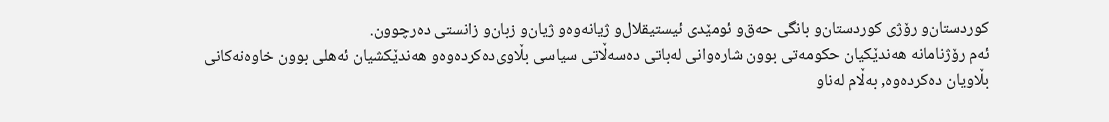كوردستان‌و رۆژی‌ كوردستان‌و بانگی‌ حه‌ق‌و ئومێدی‌ ئیستیقلال‌و ژیانه‌وه‌و ژیان‌و زبان‌و زانستی‌ ده‌رچوون.
ئه‌م رۆژنامانه‌ هه‌ندێكیان حكومه‌تی‌ بوون شاره‌وانی‌ له‌باتی‌ ده‌سه‌ڵاتی‌ سیاسی‌ بڵاوی‌ده‌كرده‌وه‌و هه‌ندێكشیان ئه‌هلی‌ بوون خاوه‌نه‌كانی‌ بڵاویان ده‌كرده‌وه‌, به‌ڵام له‌ناو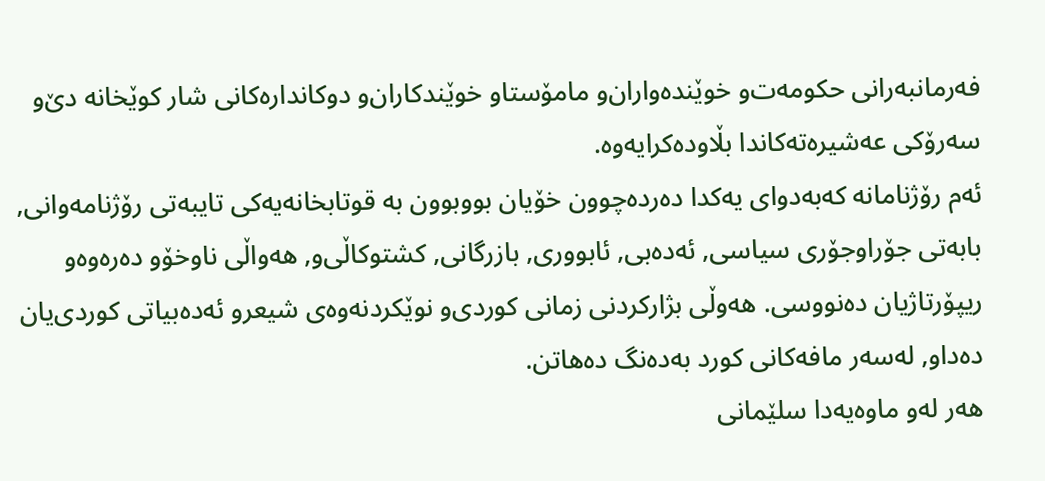فه‌رمانبه‌رانی‌ حكومه‌ت‌و خوێنده‌واران‌و مامۆستا‌و خوێندكاران‌و دوكانداره‌كانی‌ شار كوێخانه‌ دێ‌‌و سه‌رۆكی‌ عه‌شیره‌ته‌كاندا بڵاوده‌كرایه‌وه‌.
ئه‌م رۆژنامانه‌ كه‌به‌دوای‌ یه‌كدا ده‌رده‌چوون خۆیان بووبوون به‌ قوتابخانه‌یه‌كی‌ تایبه‌تی‌ رۆژنامه‌وانی‌, بابه‌تی‌ جۆراوجۆری‌ سیاسی‌, ئه‌ده‌بی‌, ئابووری‌, بازرگانی‌, كشتوكاڵی‌‌و, هه‌واڵی‌ ناوخۆ‌و ده‌ره‌وه‌و ریپۆرتاژیان ده‌نووسی‌. هه‌وڵی‌ بژاركردنی‌ زمانی‌ كوردی‌‌و نوێكردنه‌وه‌ی‌ شیعر‌و ئه‌ده‌بیاتی‌ كوردی‌یان ده‌داو, له‌سه‌ر مافه‌كانی‌ كورد به‌ده‌نگ ده‌هاتن.
هه‌ر له‌و ماوه‌یه‌دا سلێمانی‌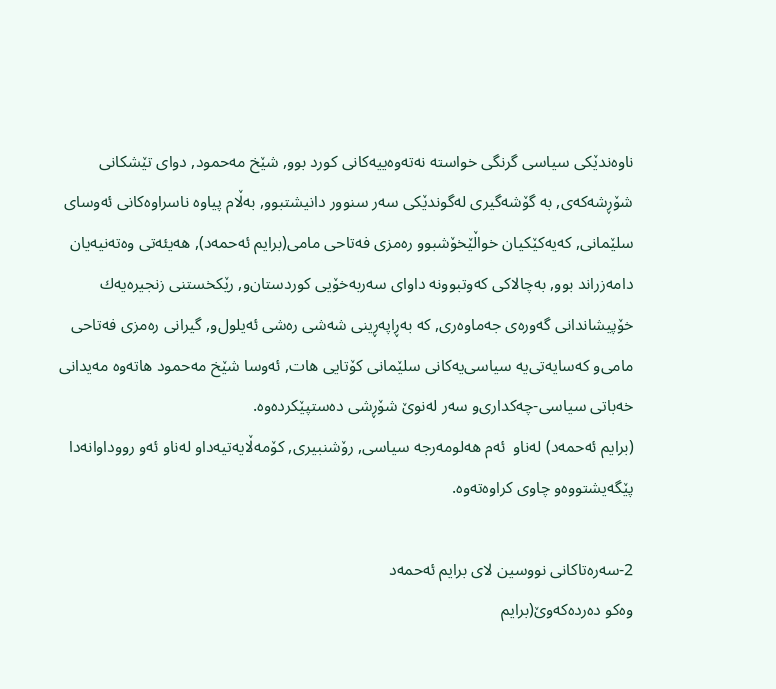ناوه‌ندێكی‌ سیاسی‌ گرنگی‌ خواسته‌ نه‌ته‌وه‌ییه‌كانی‌ كورد بوو, شێخ مه‌حمود, دوای‌ تێشكانی‌ شۆڕشه‌كه‌ی‌, به‌ گۆشه‌گیری‌ له‌گوندێكی‌ سه‌ر سنوور دانیشتبوو, به‌ڵام پیاوه‌ ناسراوه‌كانی‌ ئه‌وسای‌ سلێمانی‌, كه‌یه‌كێكیان خواڵێخۆشبوو ره‌مزی‌ فه‌تاحی‌ مامی‌(برایم ئه‌حمه‌د), هه‌یئه‌تی‌ وه‌ته‌نیه‌یان دامه‌زراند بوو, به‌چالاكی‌ كه‌وتبوونه‌ داوای‌ سه‌ربه‌خۆیی‌ كوردستان‌و, رێكخستنی‌ زنجیره‌یه‌ك خۆپیشاندانی‌ گه‌وره‌ی‌ جه‌ماوه‌ری‌, كه‌ به‌ڕاپه‌ڕینی‌ شه‌شی‌ ره‌شی‌ ئه‌یلول‌و, گیرانی‌ ره‌مزی‌ فه‌تاحی‌ مامی‌‌و كه‌سایه‌تی‌یه‌ سیاسی‌یه‌كانی‌ سلێمانی‌ كۆتایی هات, ئه‌وسا شێخ مه‌حمود هاته‌وه‌ مه‌یدانی‌ خه‌باتی‌ سیاسی‌-چه‌كداری‌و سه‌ر له‌نوێ‌ شۆڕشی‌ ده‌ستپێكرده‌وه‌.
(برایم ئه‌حمه‌د) له‌ناو  ئه‌م هه‌لومه‌رجه‌ سیاسی‌, رۆشنبیری‌, كۆمه‌ڵایه‌تیه‌داو له‌ناو ئه‌و رووداوانه‌دا پێگه‌یشتووه‌و چاوی‌ كراوه‌ته‌وه‌.

2-سه‌ره‌تاكانی‌ نووسین لای‌ برایم ئه‌حمه‌د
وه‌كو ده‌رده‌كه‌وێ‌(برایم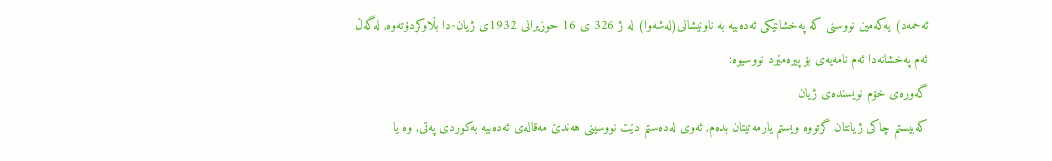ئه‌حمه‌د) یه‌كه‌مین نووسنی‌ كه‌ په‌خشانێكی‌ ئه‌ده‌بیه‌ به‌ ناونیشانی‌(له‌شه‌وا) له‌ ژ 326 ی‌ 16 حوزیرانی‌ 1932ی‌ ژیان-دا بڵاوكردۆته‌وه‌, له‌گه‌ڵ‌ ئه‌م په‌خشانه‌دا ئه‌م نامه‌یه‌ی‌ بۆ پیره‌مێرد نووسیوه‌:
گه‌وره‌ی‌ خۆم نویسنده‌ی‌ ژیان
كه‌بیستم چاكی‌ ژیانتان گرتووه‌ ویستم یارمه‌تیتان بده‌م, ئه‌وی‌ له‌ده‌ستم دێت نووسینی‌ هه‌ندێ‌ مه‌قاله‌ی‌ ئه‌ده‌بیه‌ به‌كوردی‌ په‌تی‌, وه‌ یا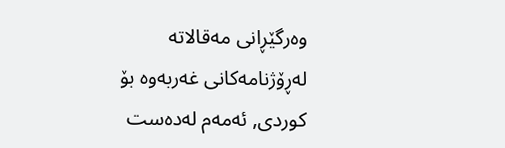وه‌رگێڕانی‌ مه‌قالاته‌ له‌ڕۆژنامه‌كانی‌ غه‌ربه‌وه‌ بۆ كوردی‌, ئه‌مه‌م له‌ده‌ست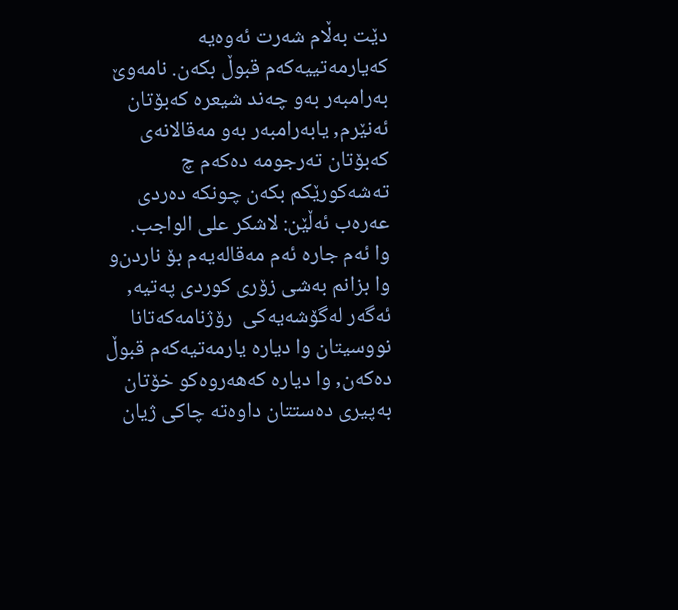دێت به‌ڵام شه‌رت ئه‌وه‌یه‌ كه‌یارمه‌تییه‌كه‌م قبوڵ‌ بكه‌ن. نامه‌وێ‌ به‌رامبه‌ر به‌و چه‌ند شیعره‌ كه‌بۆتان ئه‌نێرم, یابه‌رامبه‌ر به‌و مه‌قالانه‌ی‌ كه‌بۆتان ته‌رجومه‌ ده‌كه‌م چ ته‌شه‌كورێكم بكه‌ن چونكه‌ ده‌ردی‌ عه‌ره‌ب ئه‌ڵێن: لاشكر علی‌ الواجب.
وا ئه‌م جاره‌ ئه‌م مه‌قاله‌یه‌م بۆ ناردن‌و وا بزانم به‌شی‌ زۆری‌ كوردی‌ په‌تیه‌, ئه‌گه‌ر له‌گۆشه‌یه‌كی‌  رۆژنامه‌كه‌تانا نووسیتان وا دیاره‌ یارمه‌تیه‌كه‌م قبوڵ‌ ده‌كه‌ن, وا دیاره‌ كه‌هه‌روه‌كو خۆتان به‌پیری‌ ده‌ستتان داوه‌ته‌ چاكی‌ ژیان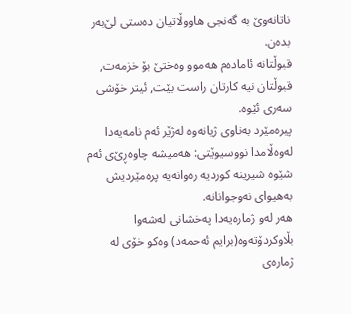ناتانه‌وێ‌ به‌ گه‌نجی‌ هاووڵاتیان ده‌ستی‌ لێ‌به‌ر بده‌ن.
قبوڵتانه‌ ئاماده‌م هه‌موو وه‌ختێ‌ بۆ خزمه‌ت, قبوڵتان نیه‌ كارتان راست بێت, ئیتر خۆشی‌ سه‌ری‌ ئێوه‌.
پیره‌مێرد به‌ناوی‌ ژیانه‌وه‌ له‌ژێر ئه‌م نامه‌یه‌دا له‌وه‌ڵامدا نووسیوێتی‌: هه‌میشه‌ چاوه‌ڕێ‌ی‌ ئه‌م شێوه‌ شیرینه‌ كوردیه‌ ره‌وانه‌یه‌ پره‌مێردیش به‌هیوای‌ نه‌وجوانانه‌.
هه‌ر له‌و ژماره‌یه‌دا په‌خشانی‌ له‌شه‌وا بڵاوكردۆته‌وه‌(برایم ئه‌حمه‌د) وه‌كو خۆی‌ له‌ ژماره‌ی‌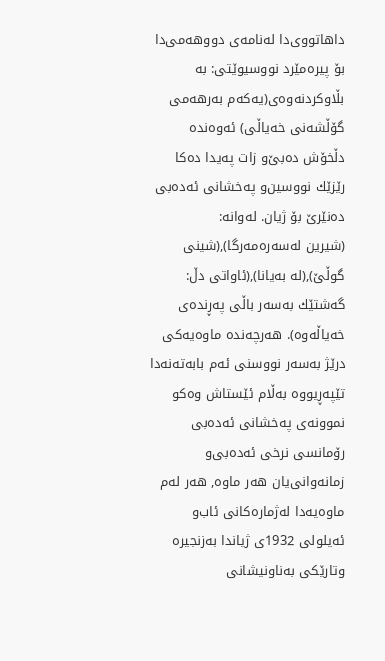داهاتووی‌دا له‌نامه‌ی‌ دووهه‌می‌دا بۆ پیره‌مێرد نووسیوێتی‌: به‌ بڵاوكردنه‌وه‌ی‌(یه‌كه‌م به‌رهه‌می‌ گۆڵشه‌نی‌ خه‌یاڵی‌) ئه‌وه‌نده‌ دڵخۆش ده‌بێ‌‌و زات په‌یدا ده‌كا رێزێك نووسین‌و په‌خشانی‌ ئه‌ده‌بی‌ ده‌نێرێ‌ بۆ ژیان. له‌وانه‌:
(شیرین له‌سه‌ره‌مه‌رگا),(شینی‌ گوڵێ‌),(له‌ به‌یانا),(ئاواتی‌ دڵ‌: گه‌شتێك به‌سه‌ر باڵی‌ په‌ڕنده‌ی‌ خه‌یاڵه‌وه‌). هه‌رچه‌نده‌ ماوه‌یه‌كی‌ درێژ به‌سه‌ر نووسنی‌ ئه‌م بابه‌ته‌نه‌دا تێپه‌ڕیووه‌ به‌ڵام ئێستاش وه‌كو نموونه‌ی‌ په‌خشانی‌ ئه‌ده‌بی‌ رۆمانسی‌ نرخی‌ ئه‌ده‌بی‌‌و زمانه‌وانی‌یان هه‌ر ماوه‌, هه‌ر له‌م ماوه‌یه‌دا له‌ژماره‌كانی‌ ئاب‌و ئه‌یلولی‌ 1932ی‌ ژیاندا به‌زنجیره‌ وتارێكی‌ به‌ناونیشانی‌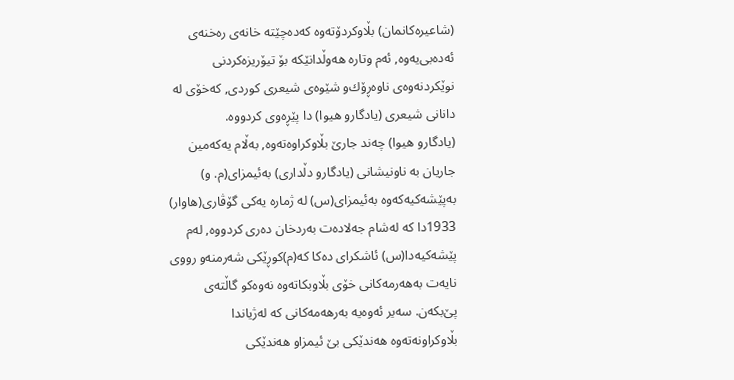(شاعیره‌كانمان) بڵاوكردۆته‌وه‌ كه‌ده‌چێته‌ خانه‌ی‌ ره‌خنه‌ی‌ ئه‌ده‌بی‌یه‌وه‌, ئه‌م وتاره‌ هه‌وڵدانێكه‌ بۆ تیۆریزه‌كردنی‌ نوێكردنه‌وه‌ی‌ ناوه‌ڕۆك‌و شێوه‌ی‌ شیعری‌ كوردی‌, كه‌خۆی‌ له‌ دانانی‌ شیعری‌ (یادگار‌و هیوا) دا پێڕه‌وی‌ كردووه‌.
(یادگار‌و هیوا) چه‌ند جارێ‌ بڵاوكراوه‌ته‌وه‌, به‌ڵام یه‌كه‌مین جاریان به‌ ناونیشانی‌ (یادگار‌و دڵداری‌) به‌ئیمزای‌(م. و) به‌پێشه‌كیه‌كه‌وه‌ به‌ئیمزای‌(س) له‌ ژماره‌ یه‌كی‌ گۆڤاری‌(هاوار) 1933دا كه‌ له‌شام جه‌لاده‌ت به‌ردخان ده‌ری‌ كردووه‌, له‌م پێشه‌كیه‌دا(س) ئاشكرای‌ ده‌كا كه‌(م)كوڕێكی‌ شه‌رمنه‌‌و رووی‌ نایه‌ت به‌هه‌رمه‌كانی‌ خۆی‌ بڵاوبكاته‌وه‌ نه‌وه‌كو گاڵته‌ی‌ پێ‌بكه‌ن. سه‌یر ئه‌وه‌یه‌ به‌رهه‌مه‌كانی‌ كه‌ له‌ژیاندا بڵاوكراونه‌ته‌وه‌ هه‌ندێكی‌ بێ‌ ئیمزاو هه‌ندێكی‌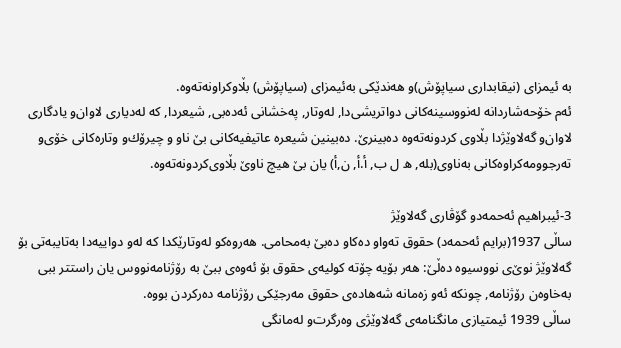به‌ ئیمزای‌ (نیقابداری‌ سیاپۆش)و هه‌ندێكی‌ به‌ئیمزای‌ (سیاپۆش) بڵاوكراونه‌ته‌وه‌.
ئه‌م خۆحه‌شاردانه‌ له‌نووسینه‌كانی‌ دواتریشی‌دا, له‌وتار, په‌خشانی‌ ئه‌ده‌بی‌, شیعردا, كه‌ له‌دیاری‌ لاوان‌و یادگاری‌ لاوان‌و گه‌لاوێژدا بڵاوی‌ كردونه‌ته‌وه‌ ده‌بینرێ‌. ده‌بینین شیعره‌ عاتیفیه‌كانی‌ بێ‌ ناو و چیرۆك‌و وتاره‌كانی‌ خۆی‌‌و ته‌رجوومه‌كراوه‌كانی‌ به‌ناوی‌(بله‌, ه ل ب, أ.أ, ن,أ) یان بێ‌ هیچ ناوێ‌ بڵاوی‌كردونه‌ته‌وه‌.

3-ئیبراهیم ئه‌حمه‌د‌و گۆڤاری‌ گه‌لاوێژ
ساڵی‌ 1937(برایم ئه‌حمه‌د) حقوق ته‌واو ده‌كا‌و ده‌بێ‌ به‌محامی‌. هه‌روه‌كو له‌وتارێكدا كه‌ له‌و دواییه‌دا به‌تایبه‌تی‌ بۆ گه‌لاوێژ نوێ‌ی‌ نووسیوه‌ ده‌ڵێ‌: هه‌ر بۆیه‌ چۆته‌ كولیه‌ی‌ حقوق بۆ ئه‌وه‌ی‌ ببێ‌ به‌ رۆژنامه‌نووس یان راستتر ببی‌ به‌خاوه‌ن رۆژنامه‌, چونكه‌ ئه‌و زه‌مانه‌ شه‌هاده‌ی‌ حقوق مه‌رجێكی‌ رۆژنامه‌ ده‌ركردن بووه‌.
ساڵی‌ 1939 ئیمتیازی‌ مانگنامه‌ی‌ گه‌لاوێژی‌ وه‌رگرت‌و له‌مانگی‌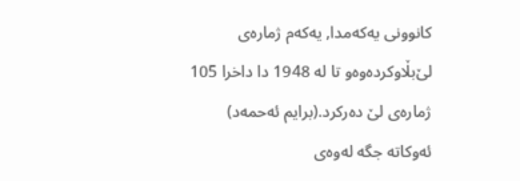كانوونی‌ یه‌كه‌مدا, یه‌كه‌م ژماره‌ی‌ لێ‌بڵاوكرده‌وه‌‌و تا له‌ 1948 دا داخرا 105 ژماره‌ی‌ لێ‌ ده‌ركرد.(برایم ئه‌حمه‌د) ئه‌وكاته‌ جگه‌ له‌وه‌ی‌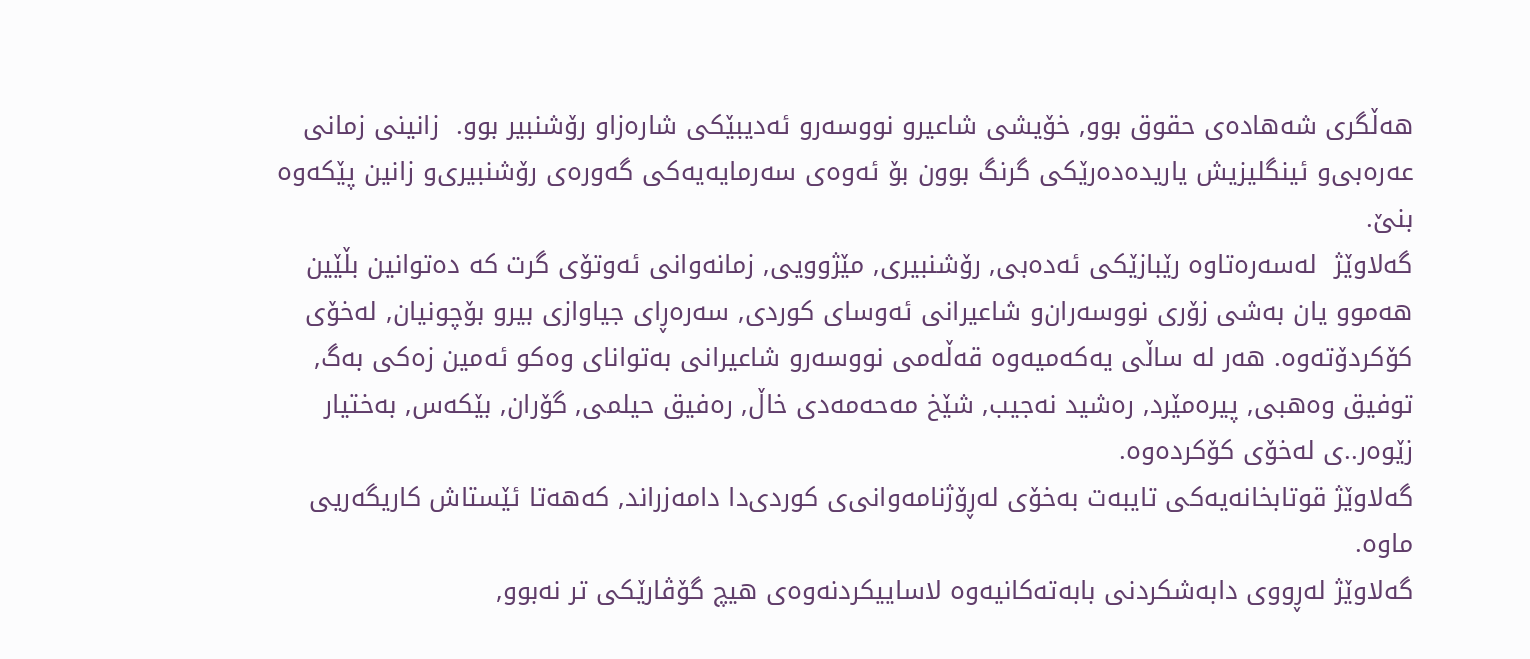هه‌ڵگری‌ شه‌هاده‌ی‌ حقوق بوو, خۆیشی‌ شاعیرو نووسه‌رو ئه‌دیبێكی‌ شاره‌زاو رۆشنبیر بوو.  زانینی‌ زمانی‌ عه‌ره‌بی‌‌و ئینگلیزیش یاریده‌ده‌رێكی‌ گرنگ بوون بۆ ئه‌وه‌ی‌ سه‌رمایه‌یه‌كی‌ گه‌وره‌ی‌ رۆشنبیری‌‌و زانین پێكه‌وه‌ بنێ‌.
گه‌لاوێژ  له‌سه‌ره‌تاوه‌ رێبازێكی‌ ئه‌ده‌بی‌, رۆشنبیری‌, مێژوویی‌, زمانه‌وانی‌ ئه‌وتۆی‌ گرت كه‌ ده‌توانین بڵێین هه‌موو یان به‌شی‌ زۆری‌ نووسه‌ران‌و شاعیرانی‌ ئه‌وسای‌ كوردی‌, سه‌ره‌ڕای‌ جیاوازی‌ بیرو بۆچونیان, له‌خۆی‌ كۆكردۆته‌وه‌. هه‌ر له‌ ساڵی‌ یه‌كه‌میه‌وه‌ قه‌ڵه‌می‌ نووسه‌رو شاعیرانی‌ به‌توانای‌ وه‌كو ئه‌مین زه‌كی‌ به‌گ, توفیق وه‌هبی‌, پیره‌مێرد, ره‌شید نه‌جیب, شێخ مه‌حه‌مه‌دی‌ خاڵ‌, ره‌فیق حیلمی‌, گۆران, بێكه‌س, به‌ختیار زێوه‌ر..ی‌ له‌خۆی‌ كۆكرده‌وه‌.
گه‌لاوێژ قوتابخانه‌یه‌كی‌ تایبه‌ت به‌خۆی‌ له‌ڕۆژنامه‌وانی‌ی‌ كوردی‌دا دامه‌زراند, كه‌هه‌تا ئێستاش كاریگه‌ریی‌ ماوه‌.
گه‌لاوێژ له‌ڕووی‌ دابه‌شكردنی‌ بابه‌ته‌كانیه‌وه‌ لاساییكردنه‌وه‌ی‌ هیچ گۆڤارێكی‌ تر نه‌بوو,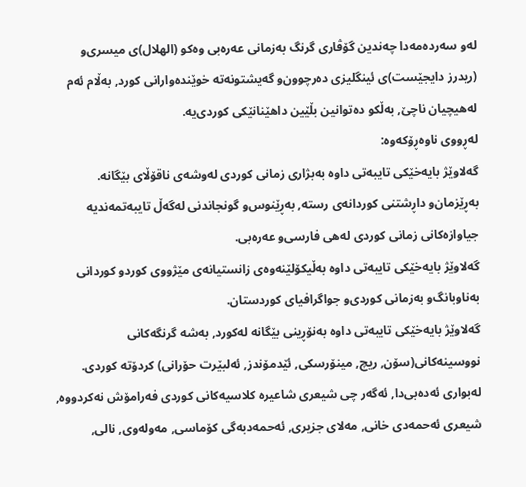له‌و سه‌رده‌مه‌دا چه‌ندین گۆڤاری‌ گرنگ به‌زمانی‌ عه‌ره‌بی‌ وه‌كو (الهلال)ی‌ میسری‌‌و (ریدرز دایجێست)ی‌ ئینگلیزی‌ ده‌رچوون‌و گه‌یشتونه‌ته‌ خوێنده‌وارانی‌ كورد, به‌ڵام ئه‌م له‌هیچیان ناچێ‌, به‌ڵكو ده‌توانین بڵێین داهێنانێكی‌ كوردی‌یه‌.
له‌ڕووی‌ ناوه‌ڕۆكه‌وه‌:
گه‌لاوێژ بایه‌خێكی‌ تایبه‌تی‌ داوه‌ به‌بژاری‌ زمانی‌ كوردی‌ له‌وشه‌ی‌ ناقۆڵای‌ بێگانه‌. به‌ڕێزمان‌و داڕشتنی‌ كوردانه‌ی‌ رسته‌, به‌ڕێنوس‌و گونجاندنی‌ له‌گه‌ڵ‌ تایبه‌تمه‌ندیه‌ جیاوازه‌كانی‌ زمانی‌ كوردی‌ له‌هی‌ فارسی‌‌و عه‌ره‌بی‌.
گه‌لاوێژ بایه‌خێكی‌ تایبه‌تی‌ داوه‌ به‌ڵیكۆلێنه‌وه‌ی‌ زانستیانه‌ی‌ مێژووی‌ كوردو كوردانی‌ به‌ناوبانگ‌و به‌زمانی‌ كوردی‌‌و جواگرافیای‌ كوردستان.
گه‌لاوێژ بایه‌خێكی‌ تایبه‌تی‌ داوه‌ به‌نۆڕینی‌ بێگانه‌ له‌كورد, به‌شه‌ گرنگه‌كانی‌ نووسینه‌كانی‌(سۆن, ریچ, مینۆرسكی‌, ئێدمۆندز, ئه‌لبێرت حۆرانی‌) كردۆته‌ كوردی‌.
له‌بواری‌ ئه‌ده‌بی‌دا, ئه‌گه‌ر چی‌ شیعری‌ شاعیره‌ كلاسیه‌كانی‌ كوردی‌ فه‌رامۆش نه‌كردووه‌, شیعری‌ ئه‌حمه‌دی‌ خانی‌, مه‌لای‌ جزیری‌, ئه‌حمه‌دبه‌گی‌ كۆماسی‌, مه‌وله‌وی‌, نالی‌,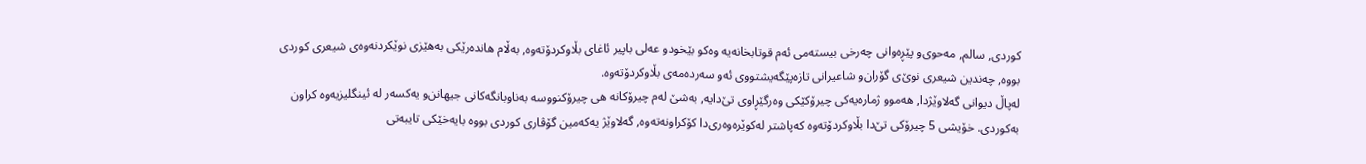كوردی‌, سالم, مه‌حوی‌‌و پێڕه‌وانی‌ چه‌رخی‌ بیسته‌می‌ ئه‌م قوتابخانه‌یه‌ وه‌كو بێخود‌و عه‌لی‌ باپیر ئاغای‌ بڵاوكردۆته‌وه‌, به‌ڵام هانده‌رێكی‌ به‌هێزی‌ نوێكردنه‌وه‌ی‌ شیعری‌ كوردی‌ بووه‌, چه‌ندین شیعری‌ نوێ‌ی‌ گۆران‌و شاعیرانی‌ تازه‌پێگه‌یشتووی‌ ئه‌و سه‌رده‌مه‌ی‌ بڵاوكردۆته‌وه‌.
له‌پاڵ‌ دیوانی‌ گه‌لاوێژدا, هه‌موو ژماره‌یه‌كی‌ چیرۆكێكی‌ وه‌رگێڕاوی‌ تێ‌دایه‌, به‌شێ‌ له‌م چیرۆكانه‌ هی‌ چیرۆكنووسه‌ به‌ناوبانگه‌كانی‌ جیهانن‌و یه‌كسه‌ر له‌ ئینگلیزیه‌وه‌ كراون به‌كوردی‌. خۆیشی‌ 5 چیرۆكی‌ تێ‌دا بڵاوكردۆته‌وه‌ كه‌پاشتر له‌كوێره‌وه‌ری‌دا كۆكراونه‌ته‌وه‌, گه‌لاوێژ یه‌كه‌مین گۆڤاری‌ كوردی‌ بووه‌ بایه‌خێكی‌ تایبه‌تی‌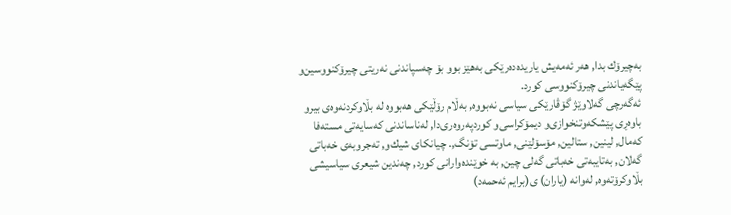به‌چیرۆك بدا, هه‌ر ئه‌مه‌یش یاریده‌ده‌رێكی‌ به‌هێز بوو بۆ چه‌سپاندنی‌ نه‌ریتی‌ چیرۆكنووسین‌و پێگه‌یاندنی‌ چیرۆكنووسی‌ كورد.
ئه‌گه‌رچی‌ گه‌لاوێژ گۆڤارێكی‌ سیاسی‌ نه‌بووه‌, به‌ڵام رۆڵێكی‌ هه‌بووه‌ له‌ بڵاوكردنه‌وه‌ی‌ بیرو باوه‌ڕی‌ پێشكه‌وتنخوازی‌‌و دیمۆكراسی‌‌و كوردپه‌روه‌ری‌دا, له‌ناساندنی‌ كه‌سایه‌تی‌ مسته‌فا كه‌مال, لینین, ستالین, مۆسۆلێنی‌, ماوتسی‌ تۆنگ,. چیانكای‌ شیك‌و, ته‌جروبه‌ی‌ خه‌باتی‌ گه‌لان, به‌تایبه‌تی‌ خه‌باتی‌ گه‌لی‌ چین, به‌ خوێنده‌وارانی‌ كورد, چه‌ندین شیعری‌ سیاسیشی‌ بڵاوكرۆته‌وه‌, له‌وانه‌ (یاران) ی‌(برایم ئه‌حمه‌د)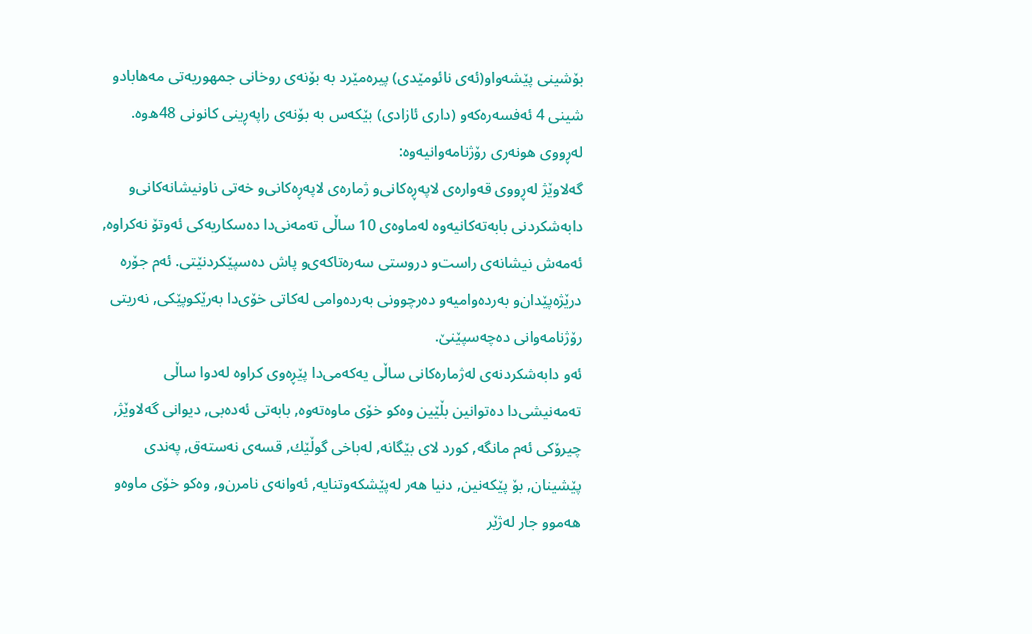بۆشینی‌ پێشه‌وا‌و(ئه‌ی‌ نائومێدی‌) پیره‌مێرد به‌ بۆنه‌ی‌ روخانی‌ جمهوریه‌تی‌ مه‌هاباد‌و شینی‌ 4 ئه‌فسه‌ره‌كه‌و (داری‌ ئازادی‌) بێكه‌س به‌ بۆنه‌ی‌ راپه‌ڕینی‌ كانونی‌ 48ه‌وه‌.
له‌ڕووی‌ هونه‌ری‌ رۆژنامه‌وانیه‌وه‌:
گه‌لاوێژ له‌ڕووی‌ قه‌واره‌ی‌ لاپه‌ڕه‌كانی‌‌و ژماره‌ی‌ لاپه‌ڕه‌كانی‌‌و خه‌تی‌ ناونیشانه‌كانی‌‌و دابه‌شكردنی‌ بابه‌ته‌كانیه‌وه‌ له‌ماوه‌ی‌ 10 ساڵی‌ ته‌مه‌نی‌دا ده‌سكاریه‌كی‌ ئه‌وتۆ نه‌كراوه‌, ئه‌مه‌ش نیشانه‌ی‌ راست‌و دروستی‌ سه‌ره‌تاكه‌ی‌‌و پاش ده‌سپێكردنێتی‌. ئه‌م جۆره‌ درێژه‌پێدان‌و به‌رده‌وامیه‌و ده‌رچوونی‌ به‌رده‌وامی‌ له‌كاتی‌ خۆی‌دا به‌رێكوپێكی‌, نه‌ریتی‌ رۆژنامه‌وانی‌ ده‌چه‌سپێنێ‌.
ئه‌و دابه‌شكردنه‌ی‌ له‌ژماره‌كانی‌ ساڵی‌ یه‌كه‌می‌دا پێڕه‌وی‌ كراوه‌ له‌دوا ساڵی‌ ته‌مه‌نیشی‌دا ده‌توانین بڵێین وه‌كو خۆی‌ ماوه‌ته‌وه‌, بابه‌تی‌ ئه‌ده‌بی‌, دیوانی‌ گه‌لاوێژ, چیرۆكی‌ ئه‌م مانگه‌, كورد لای‌ بێگانه‌, له‌باخی‌ گوڵێك, قسه‌ی‌ نه‌سته‌ق, په‌ندی‌ پێشینان, بۆ پێكه‌نین, دنیا هه‌ر له‌پێشكه‌وتنایه‌, ئه‌وانه‌ی‌ نامرن‌و, وه‌كو خۆی‌ ماوه‌و هه‌موو جار له‌ژێر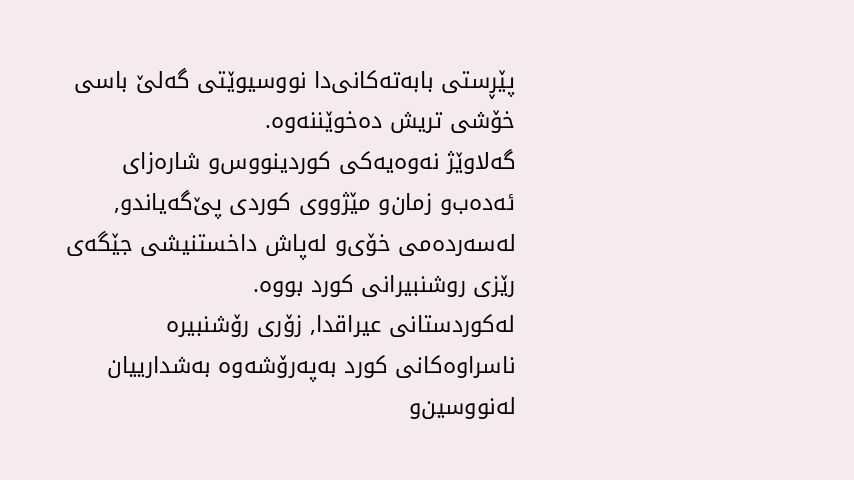پێڕستی‌ بابه‌ته‌كانی‌دا نووسیوێتی‌ گه‌لێ‌ باسی‌ خۆشی‌ تریش ده‌خوێننه‌وه‌.
گه‌لاوێژ نه‌وه‌یه‌كی‌ كوردینووس‌و شاره‌زای‌ ئه‌ده‌ب‌و زمان‌و مێژووی‌ كوردی‌ پێ‌گه‌یاندو, له‌سه‌رده‌می‌ خۆی‌‌و له‌پاش داخستنیشی‌ جێگه‌ی‌ رێزی‌ روشنبیرانی‌ كورد بووه‌.
له‌كوردستانی‌ عیراقدا, زۆری‌ رۆشنبیره‌ ناسراوه‌كانی‌ كورد به‌په‌رۆشه‌وه‌ به‌شدارییان له‌نووسین‌و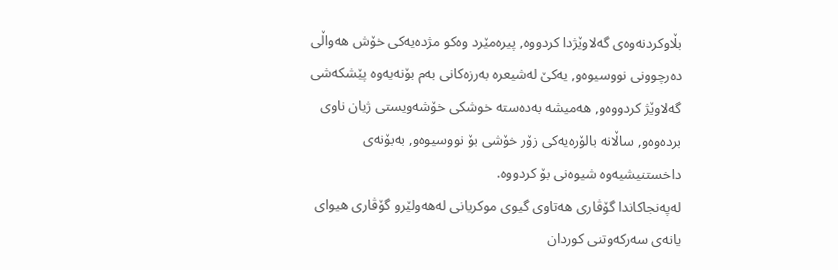بڵاوكردنه‌وه‌ی‌ گه‌لاوێژدا كردووه‌, پیره‌مێرد وه‌كو مژده‌یه‌كی‌ خۆش هه‌واڵی‌ ده‌رچوونی‌ نووسیوه‌و, یه‌كێ‌ له‌شیعره‌ به‌رزه‌كانی‌ به‌م بۆنه‌یه‌وه‌ پێشكه‌شی‌ گه‌لاوێژ كردووه‌و, هه‌میشه‌ به‌ده‌سته‌ خوشكی‌ خۆشه‌ویستی‌ ژیان ناوی‌ برده‌وه‌و, ساڵانه‌ بالۆره‌یه‌كی‌ زۆر خۆشی‌ بۆ نووسیوه‌و, به‌بۆنه‌ی‌ داخستنیشیه‌وه‌ شیوه‌نی‌ بۆ كردووه‌.
له‌په‌نجاكاندا گۆڤاری‌ هه‌تاوی‌ گیوی‌ موكریانی‌ له‌هه‌ولێر‌و گۆڤاری‌ هیوای‌ یانه‌ی‌ سه‌ركه‌وتنی‌ كوردان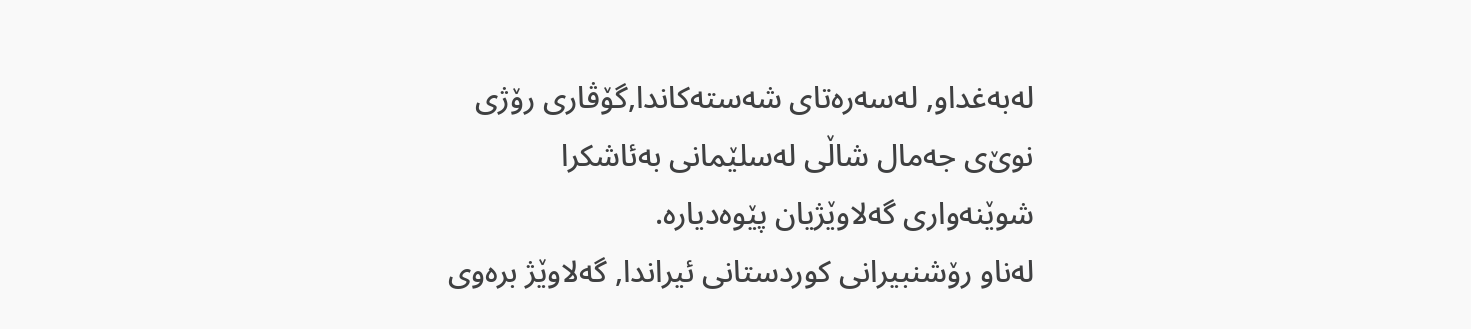له‌به‌غداو, له‌سه‌ره‌تای‌ شه‌سته‌كاندا,گۆڤاری‌ رۆژی‌ نوێ‌ی‌ جه‌مال شاڵی‌ له‌سلێمانی‌ به‌ئاشكرا شوێنه‌واری‌ گه‌لاوێژیان پێوه‌دیاره‌.
له‌ناو رۆشنبیرانی‌ كوردستانی‌ ئیراندا, گه‌لاوێژ بره‌وی‌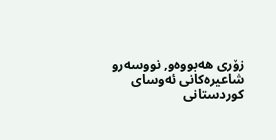زۆری‌ هه‌بووه‌و, نووسه‌رو شاعیره‌كانی‌ ئه‌وسای‌ كوردستانی‌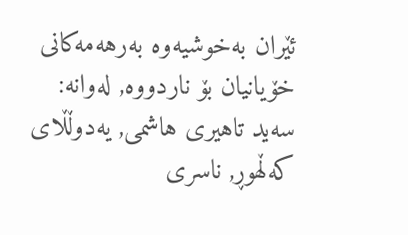ئێران به‌خوشیه‌وه‌ به‌رهه‌مه‌كانی‌ خۆیانیان بۆ ناردووه‌, له‌وانه‌: سه‌ید تاهیری‌ هاشمی‌, یه‌دوڵڵای‌ كه‌ڵهوڕ, ناسری‌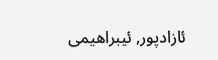ئازادپور, ئیبراهیمی‌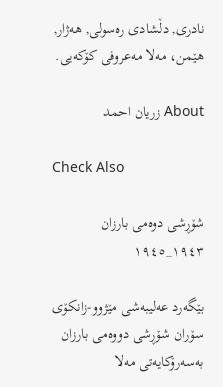نادری‌, دڵشادی‌ ره‌سولی‌, هه‌ژار, هێمن، مه‌لا مه‌عروفی‌ كۆكه‌یی‌.

About زريان احمد

Check Also

شۆڕشی دوەمی بارزان ١٩٤٣_١٩٤٥

بێگەرد عەلیبەشی مێژوو-زانكۆی سۆران شۆڕشی دووەمی بارزان بەسەرۆکایەتی مەلا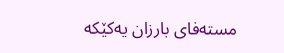مستەفای بارزان یەکێکە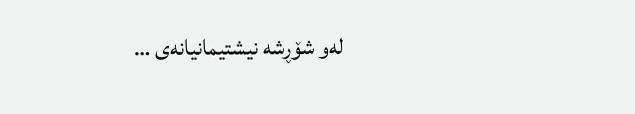لەو شۆڕشە نیشتیمانیانەی …